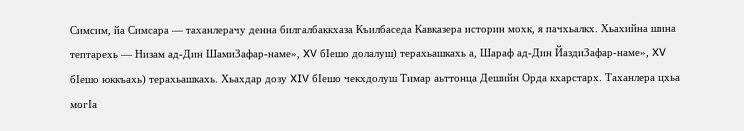Симсим, йа Симсара — таханлерачу денна билгалбаккхаза Къилбаседа Кавказера историн мохк, я пачхьалкх. Хьахийна шина тептарехь — Низам ад-Дин ШамиЗафар-наме», XV бӀешо долалуш) терахьашкахь а, Шараф ад-Дин ЙаздиЗафар-наме», XV бӀешо юккъахь) терахьашкахь. Хьахдар дозу XIV бӀешо чекхдолуш Тимар аьттонца Дешийн Орда кхарстарх. Таханлера цхьа могӀа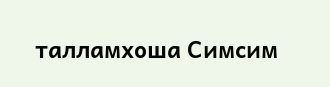талламхоша Симсим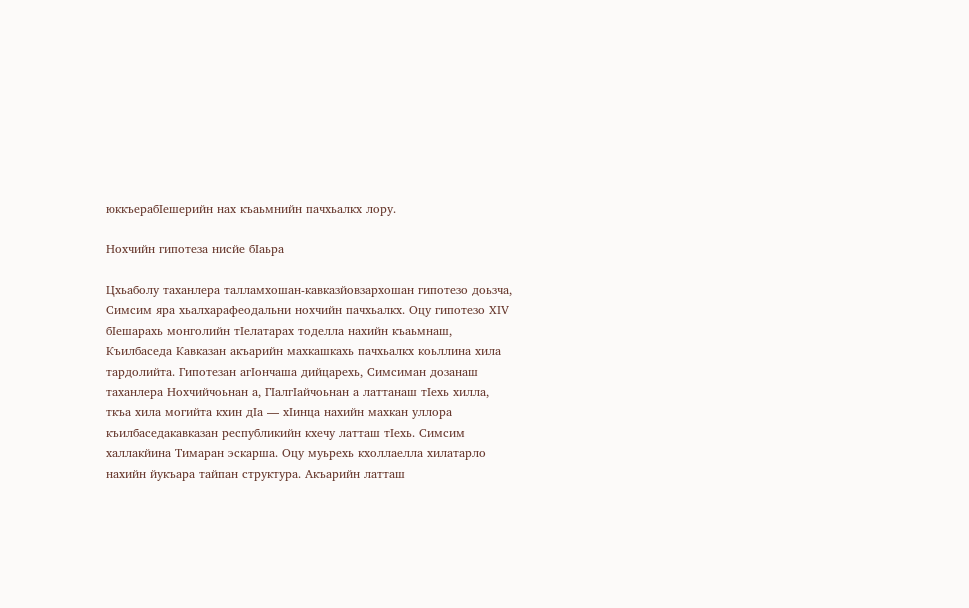юккъерабӀешерийн нах къаьмнийн пачхьалкх лору.

Нохчийн гипотеза нисйе бӀаьра

Цхьаболу таханлера талламхошан-кавказйовзархошан гипотезо доьзча, Симсим яра хьалхарафеодальни нохчийн пачхьалкх. Оцу гипотезо ХIV бӀешарахь монголийн тӀелатарах тоделла нахийн къаьмнаш, Къилбаседа Кавказан акъарийн махкашкахь пачхьалкх коьллина хила тардолийта. Гипотезан агӀончаша дийцарехь, Симсиман дозанаш таханлера Нохчийчоьнан а, ГӀалгӀайчоьнан а латтанаш тӀехь хилла, ткъа хила могийта кхин дӀа — хӀинца нахийн махкан уллора къилбаседакавказан республикийн кхечу латташ тӀехь. Симсим халлакйина Тимаран эскарша. Оцу муьрехь кхоллаелла хилатарло нахийн йукъара тайпан структура. Акъарийн латташ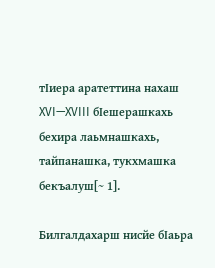тӀиера аратеттина нахаш XVI—XVIII бӀешерашкахь бехира лаьмнашкахь, тайпанашка, тукхмашка бекъалуш[~ 1].

Билгалдахарш нисйе бӀаьра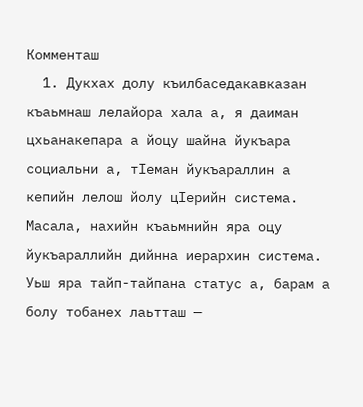Комменташ
  1. Дукхах долу къилбаседакавказан къаьмнаш лелайора хала а, я даиман цхьанакепара а йоцу шайна йукъара социальни а, тӀеман йукъараллин а кепийн лелош йолу цӀерийн система. Масала, нахийн къаьмнийн яра оцу йукъараллийн дийнна иерархин система. Уьш яра тайп-тайпана статус а, барам а болу тобанех лаьтташ —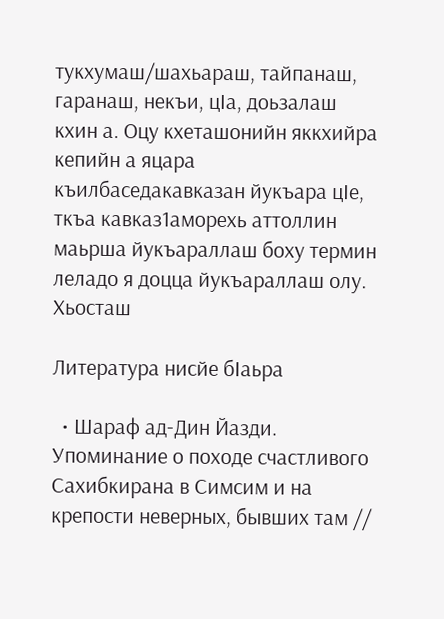тукхумаш/шахьараш, тайпанаш, гаранаш, некъи, цӀа, доьзалаш кхин а. Оцу кхеташонийн яккхийра кепийн а яцара къилбаседакавказан йукъара цӀе, ткъа кавказ1аморехь аттоллин маьрша йукъараллаш боху термин леладо я доцца йукъараллаш олу.
Хьосташ

Литература нисйе бӀаьра

  • Шараф ад-Дин Йазди. Упоминание о походе счастливого Сахибкирана в Симсим и на крепости неверных, бывших там //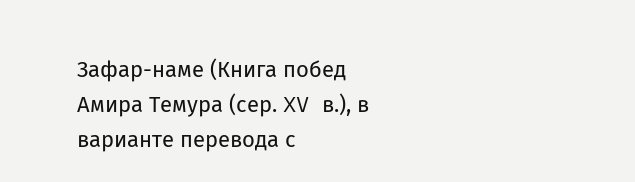Зафар-наме (Книга побед Амира Темура (сер. XV в.), в варианте перевода с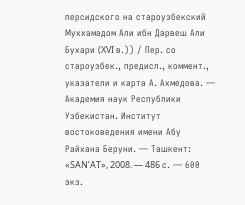персидского на староузбекский Муххамадом Али ибн Дарвеш Али Бухари (XVI в.)) / Пер. со староузбек., предисл., коммент., указатели и карта А. Ахмедова. — Академия наук Республики Узбекистан. Институт востоковедения имени Абу Райхана Беруни. — Ташкент: «SAN’AT», 2008. — 486 с. — 600 экз.